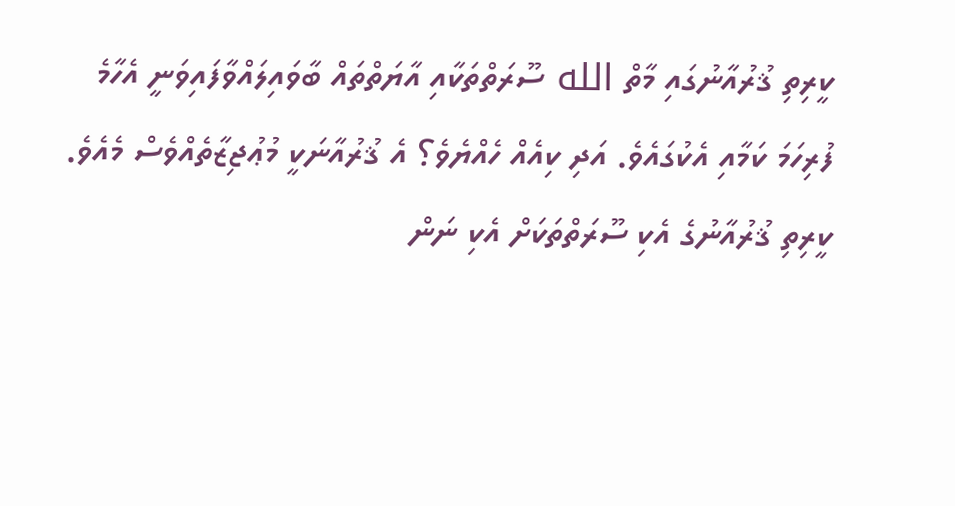ކީރިތި ޤުރުއާނުގައި މާތް الله ސޫރަތްތަކާއި އާޔަތްތައް ބާވައިލައްވާފައިވަނީ އެހާމެ ފުރިހަމަ ކަމާއި އެކުގައެވެ. އަދި ކިއެއް ހެއްޔެވެ؟ އެ ޤުރުއާނަކީ މުޢުޖިޒާތެއްވެސް މެއެވެ. ކީރިތި ޤުރުއާނުގެ އެކި ސޫރަތްތަކަށް އެކި ނަން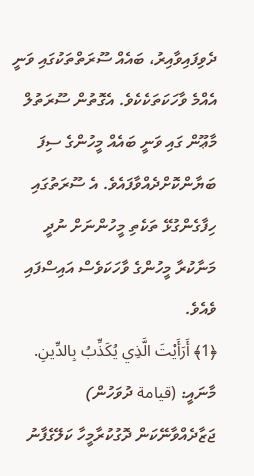ދެވިފައިވާއިރު، ބައެއް ސޫރަތްތަކުގައި ވަނީ އެއްމެ ވާހަކަތަކެކެވެ. އެގޮތުން ސޫރަތުލް މާޢޫން ގައި ވަނީ ބައެއް މީހުންގެ ސިފަ ބަޔާންކޮށްދެއްވާފައެވެ. އެ ސޫރަތުގައި ހިފާގެންގުޅޭ ތަކެތި މީހުންނަށް ނުދީ މަނާކުރާ މީހުންގެ ވާހަކަވެސް އައިސްފައި ވެއެވެ.
﴿1﴾ أَرَأَيْتَ الَّذِي يُكَذِّبُ بِالدِّينِ. މާނައީ: (قيامة ދުވަހުން) ޖަޒާދެއްވާނޭކަން ދޮގުކުރާމީހާ ކަލޭގެފާނު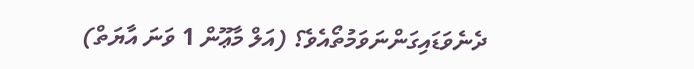ދެނެވަޑައިގަންނަވަމުތޯއެވެ؟ (އަލް މާޢޫން 1 ވަނަ އާޔަތް)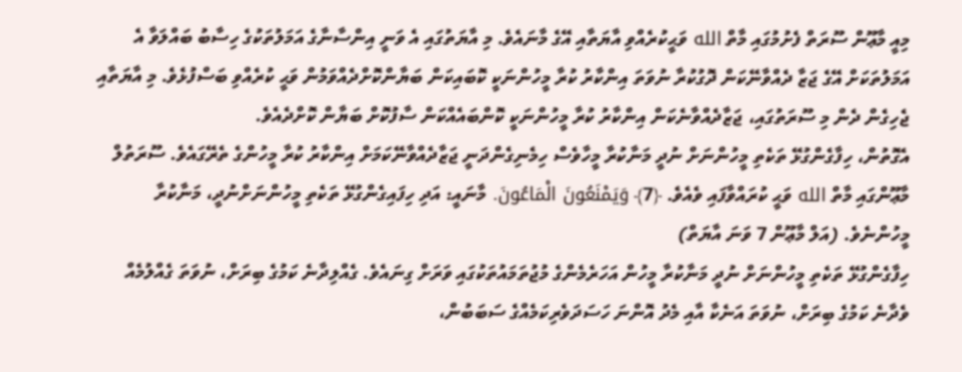މިއީ މާޢޫން ސޫރަތް ފެށުމުގައި މާތް الله ވަޙީކުރެއްވި އާޔަތާއި އޭގެ މާނައެވެ. މި އާޔަތުގައި އެ ވަނީ އިންސާނާގެ އަމަލުތަކުގެ ހިސާބު ބައްލަވާ އެ އަމަލުތަކަށް އޭގެ ޖަޒާ ދެއްވާނޭކަން ދޮގުކުރާ ނުވަތަ އިންކާރު ކުރާ މީހުންނަކީ ކޮބައިކަން ބަޔާންކޮށްދެއްވަމުން ވަޙީ ކުރެއްވި ބަސްފުޅެވެ. މި އާޔަތާއި ޖެހިގެން ދެން މި ސޫރަތުގައި، ޖަޒާދެއްވާނެކަން އިންކާރު ކުރާ މީހުންނަކީ ކޮންބައެއްކަން ސާފުކޮށް ބަޔާން ކޮށްދެއެވެ.
އެގޮތުން، ހިފާގެންގުޅޭ ތަކެތި މީހުންނަށް ނުދީ މަނާކުރާ މީހާވެސް ހިމެނިގެންދަނީ ޖަޒާދެއްވާނޭކަމަށް އިންކާރު ކުރާ މީހުންގެ ތެރޭގައެވެ. ސޫރަތުލް މާޢޫންގައި މާތް الله ވަޙީ ކުރައްވާފައި ވެއެވެ. ﴿7﴾ وَيَمْنَعُونَ الْمَاعُونَ. މާނައީ: އަދި ހިފައިގެންގުޅޭ ތަކެތި މީހުންނަށްނުދީ، މަނާކުރާ މީހުންނެވެ. (އަލް މާޢޫން 7 ވަނަ އާޔަތް)
ހިފާގެންގުޅޭ ތަކެތި މީހުންނަށް ނުދީ މަނާކުރާ މީހުން އަހަރެމެންގެ މުޖުތަމައުތަކުގައި ވަރަށް ގިނައެވެ. ގެއްލިދާނެ ކަމުގެ ބިރަށް، ނުވަތަ ގެއްލުމެއް ވެދާނެ ކަމުގެ ބިރަށް، ނުވަތަ އަނެކާ އާއި މެދު އޮންނަ ހަސަދަވެރިކަމެއްގެ ސަބަބުން،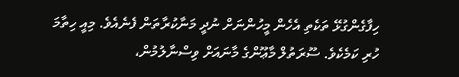ހިފާގެންގުޅޭ ތަކެތި އެހެން މީހުންނަށް ނުދީ މަނާކުރާތަން ފެނެއެވެ. މިއީ ހިތާމަ ހުރި ކަމެކެވެ. ސޫރަތުލް މާޢޫންގެ މާނައަށް ވިސްނާލުމުން،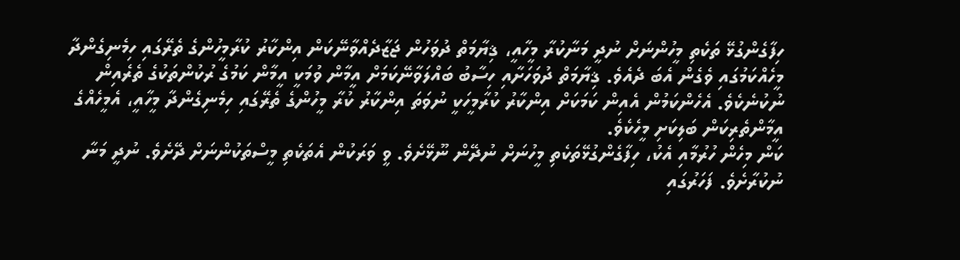ހިފާގެންގުޅޭ ތަކެތި މީހުންނަށް ނުދީ މަނާކުރާ މީހާއީ، ޤިޔާމަތް ދުވަހުން ޖަޒާދެއްވާނޭކަން އިންކާރު ކުރާމީހުންގެ ތެރޭގައި ހިމެނިގެންދާ މީހެއްކަމުގައި ވެގެން އެބަ ދެއެވެ. ޤިޔާމަތް ދުވަހަށާއި ހިސާބު ބައްލަވާނޭކަމަށް އީމާން ވުމަކީ އީމާން ކަމުގެ ރުކުންތަކުގެ ތެރެއިން ނުކުނެކެވެ. އެހެންކަމުން އެއިން ކަމަކަށް އިންކާރު ކުރާމީހަކީ ނުވަތަ އިންކާރު ކުރާ މީހުންގެ ތެރޭގައި ހިމެނިގެންދާ މީހާއީ، އެމީހެއްގެ އީމާންތެރިކަން ބަލިކަށި މީހެކެވެ.
ކަން މިހެން ހުރުމާއި އެކު، ހިފާގެންގުޅޭތަކެތި މީހުނަށް ނުދޭން ނޫޅޭށެވެ. ވީ ވަރަކުން އެތަކެތި މީސްތަކުންނަށް ދޭށެވެ. ނުދީ މަނާ ނުކުރާށެވެ. ފަހަރުގައި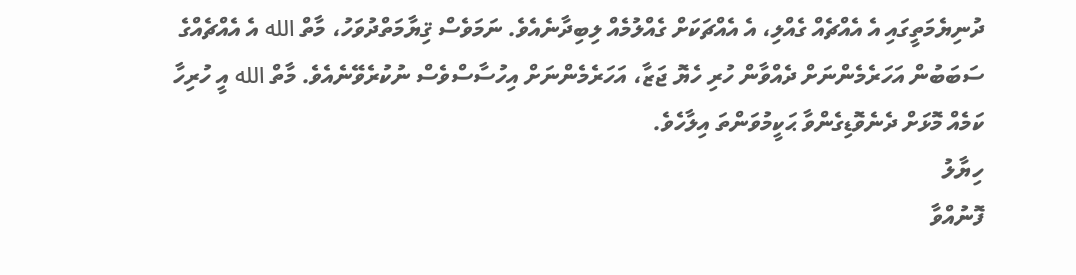ދުނިޔެމަތީގައި އެ އެއްޗެއް ގެއްލި، އެ އެއްޗަކަށް ގެއްލުމެއް ލިބިދާނެއެވެ. ނަމަވެސް ޤިޔާމަތްދުވަހު، މާތް الله އެ އެއްޗެއްގެ ސަބަބުން އަހަރެމެންނަށް ދެއްވާން ހުރި ހެޔޮ ޖަޒާ، އަހަރެމެންނަށް އިހުސާސްވެސް ނުކުރެވޭނެއެވެ. މާތް الله އީ ހުރިހާ ކަމެއް މޮޅަށް ދެނެވޮޑިގެންވާ ޙަކީމުވަންތަ އިލާހެވެ.
ހިޔާލު
ފޮނުއްވާ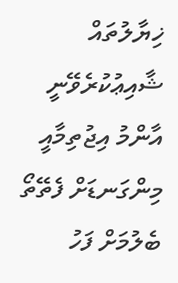ޚިޔާލުތައް ޝާއިޢުކުރެވޭނީ އާންމު އިޖުތިމާއީ މިންގަނޑަށް ފެތޭތޯ ބެލުމަށް ފަހު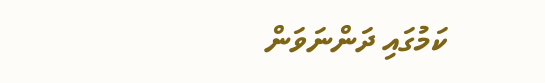ކަމުގައި ދަންނަވަން